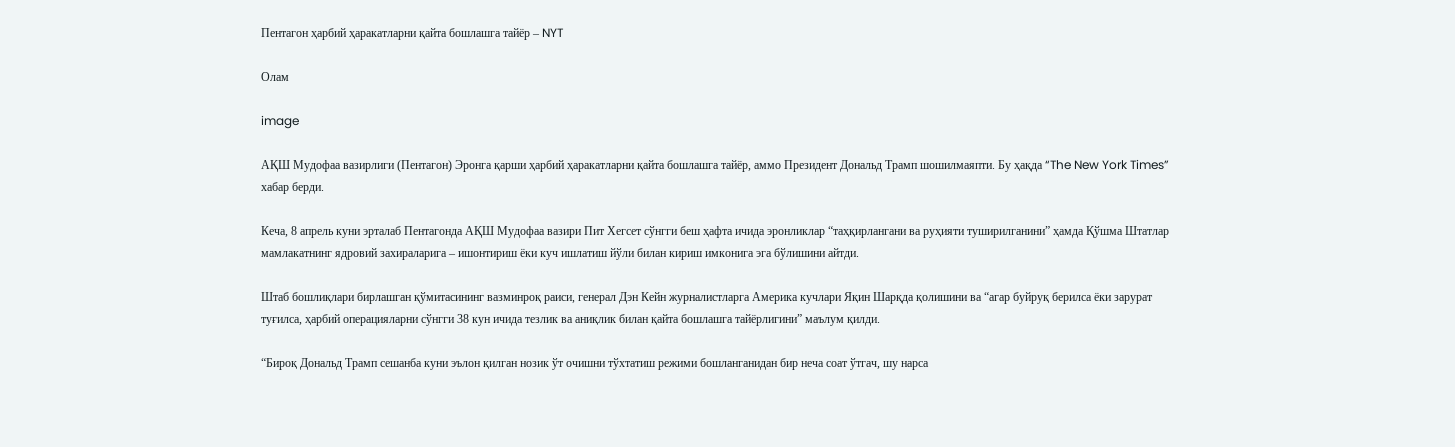Пентагон ҳарбий ҳаракатларни қайта бошлашга тайёр – NYT

Олам

image

АҚШ Мудофаа вазирлиги (Пентагон) Эронга қарши ҳарбий ҳаракатларни қайта бошлашга тайёр, аммо Президент Дональд Трамп шошилмаяпти. Бу ҳақда “The New York Times” хабар берди.

Кеча, 8 апрель куни эрталаб Пентагонда АҚШ Мудофаа вазири Пит Хегсет сўнгги беш ҳафта ичида эронликлар “таҳқирлангани ва руҳияти туширилганини” ҳамда Қўшма Штатлар мамлакатнинг ядровий захираларига – ишонтириш ёки куч ишлатиш йўли билан кириш имконига эга бўлишини айтди.

Штаб бошлиқлари бирлашган қўмитасининг вазминроқ раиси, генерал Дэн Кейн журналистларга Америка кучлари Яқин Шарқда қолишини ва “агар буйруқ берилса ёки зарурат туғилса, ҳарбий операцияларни сўнгги 38 кун ичида тезлик ва аниқлик билан қайта бошлашга тайёрлигини” маълум қилди.

“Бироқ Дональд Трамп сешанба куни эълон қилган нозик ўт очишни тўхтатиш режими бошланганидан бир неча соат ўтгач, шу нарса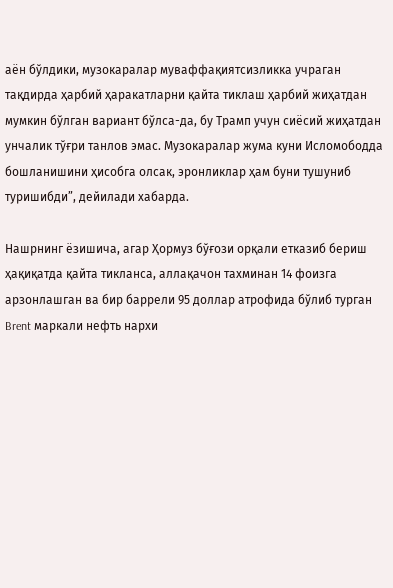аён бўлдики, музокаралар муваффақиятсизликка учраган тақдирда ҳарбий ҳаракатларни қайта тиклаш ҳарбий жиҳатдан мумкин бўлган вариант бўлса-да, бу Трамп учун сиёсий жиҳатдан унчалик тўғри танлов эмас. Музокаралар жума куни Исломободда бошланишини ҳисобга олсак, эронликлар ҳам буни тушуниб туришибди”, дейилади хабарда.

Нашрнинг ёзишича, агар Ҳормуз бўғози орқали етказиб бериш ҳақиқатда қайта тикланса, аллақачон тахминан 14 фоизга арзонлашган ва бир баррели 95 доллар атрофида бўлиб турган Brent маркали нефть нархи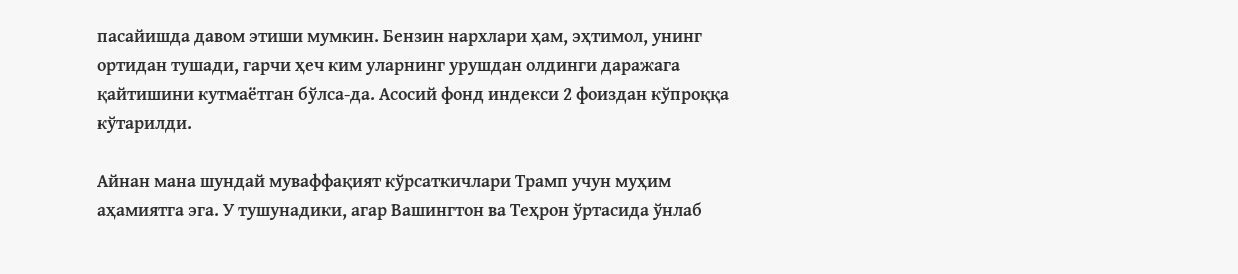пасайишда давом этиши мумкин. Бензин нархлари ҳам, эҳтимол, унинг ортидан тушади, гарчи ҳеч ким уларнинг урушдан олдинги даражага қайтишини кутмаётган бўлса-да. Асосий фонд индекси 2 фоиздан кўпроққа кўтарилди.

Айнан мана шундай муваффақият кўрсаткичлари Трамп учун муҳим аҳамиятга эга. У тушунадики, агар Вашингтон ва Теҳрон ўртасида ўнлаб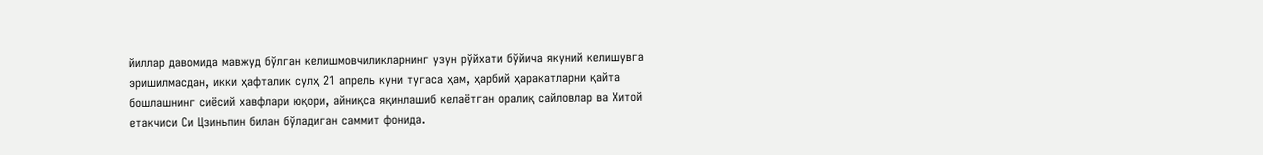йиллар давомида мавжуд бўлган келишмовчиликларнинг узун рўйхати бўйича якуний келишувга эришилмасдан, икки ҳафталик сулҳ 21 апрель куни тугаса ҳам, ҳарбий ҳаракатларни қайта бошлашнинг сиёсий хавфлари юқори, айниқса яқинлашиб келаётган оралиқ сайловлар ва Хитой етакчиси Си Цзиньпин билан бўладиган саммит фонида.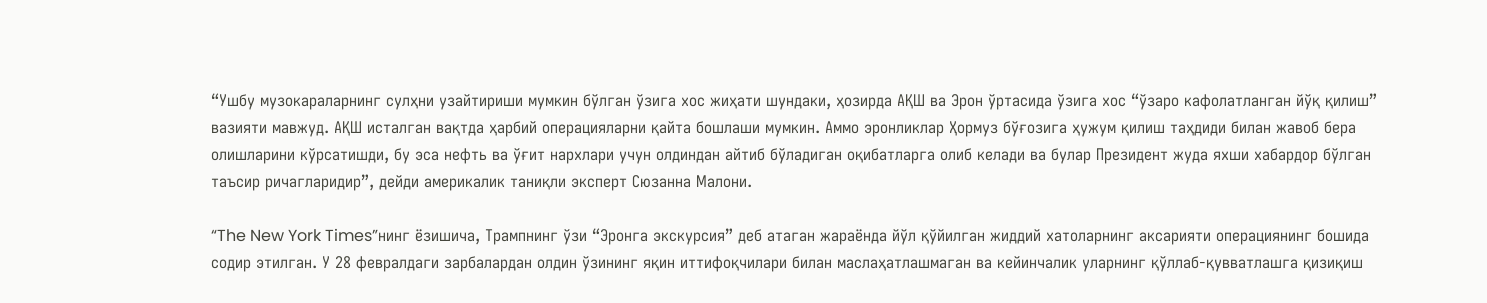“Ушбу музокараларнинг сулҳни узайтириши мумкин бўлган ўзига хос жиҳати шундаки, ҳозирда АҚШ ва Эрон ўртасида ўзига хос “ўзаро кафолатланган йўқ қилиш” вазияти мавжуд. АҚШ исталган вақтда ҳарбий операцияларни қайта бошлаши мумкин. Аммо эронликлар Ҳормуз бўғозига ҳужум қилиш таҳдиди билан жавоб бера олишларини кўрсатишди, бу эса нефть ва ўғит нархлари учун олдиндан айтиб бўладиган оқибатларга олиб келади ва булар Президент жуда яхши хабардор бўлган таъсир ричагларидир”, дейди америкалик таниқли эксперт Сюзанна Малони.

“The New York Times”нинг ёзишича, Трампнинг ўзи “Эронга экскурсия” деб атаган жараёнда йўл қўйилган жиддий хатоларнинг аксарияти операциянинг бошида содир этилган. У 28 февралдаги зарбалардан олдин ўзининг яқин иттифоқчилари билан маслаҳатлашмаган ва кейинчалик уларнинг қўллаб-қувватлашга қизиқиш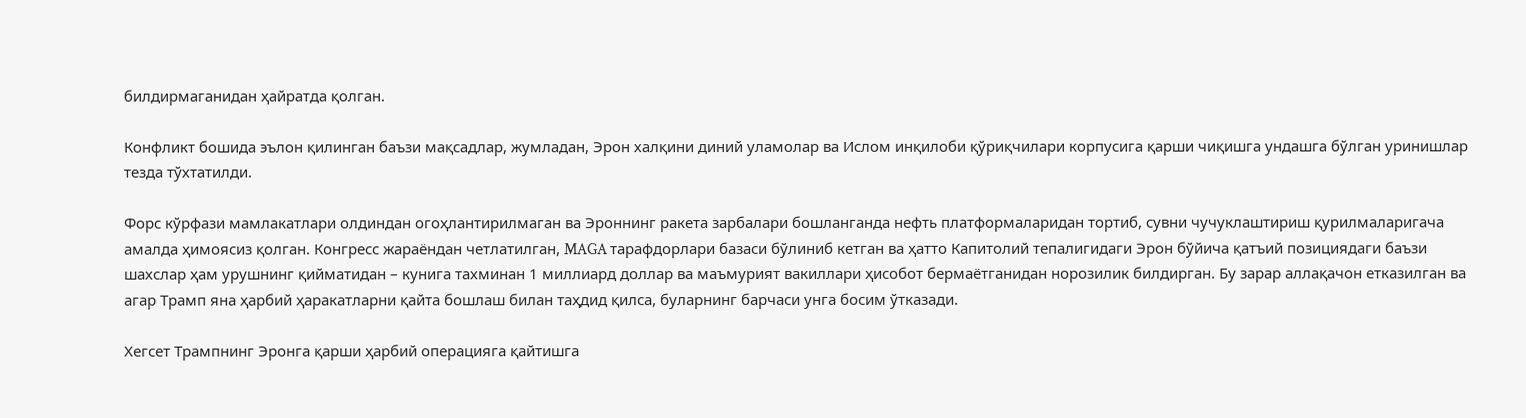билдирмаганидан ҳайратда қолган.

Конфликт бошида эълон қилинган баъзи мақсадлар, жумладан, Эрон халқини диний уламолар ва Ислом инқилоби қўриқчилари корпусига қарши чиқишга ундашга бўлган уринишлар тезда тўхтатилди.

Форс кўрфази мамлакатлари олдиндан огоҳлантирилмаган ва Эроннинг ракета зарбалари бошланганда нефть платформаларидан тортиб, сувни чучуклаштириш қурилмаларигача амалда ҳимоясиз қолган. Конгресс жараёндан четлатилган, MAGA тарафдорлари базаси бўлиниб кетган ва ҳатто Капитолий тепалигидаги Эрон бўйича қатъий позициядаги баъзи шахслар ҳам урушнинг қийматидан – кунига тахминан 1 миллиард доллар ва маъмурият вакиллари ҳисобот бермаётганидан норозилик билдирган. Бу зарар аллақачон етказилган ва агар Трамп яна ҳарбий ҳаракатларни қайта бошлаш билан таҳдид қилса, буларнинг барчаси унга босим ўтказади.

Хегсет Трампнинг Эронга қарши ҳарбий операцияга қайтишга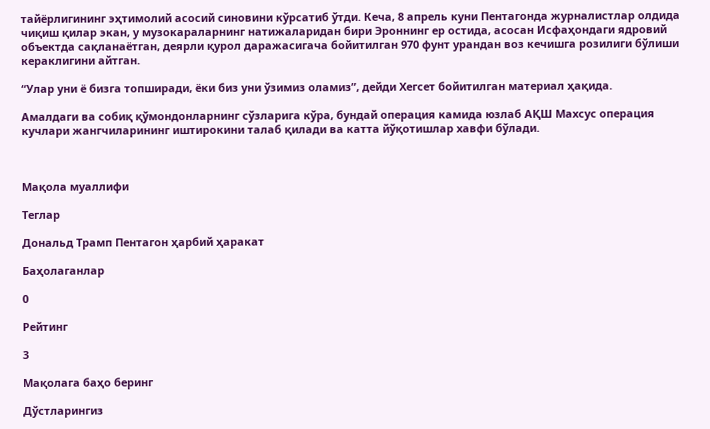тайёрлигининг эҳтимолий асосий синовини кўрсатиб ўтди. Кеча, 8 апрель куни Пентагонда журналистлар олдида чиқиш қилар экан, у музокараларнинг натижаларидан бири Эроннинг ер остида, асосан Исфаҳондаги ядровий объектда сақланаётган, деярли қурол даражасигача бойитилган 970 фунт урандан воз кечишга розилиги бўлиши кераклигини айтган.

“Улар уни ё бизга топширади, ёки биз уни ўзимиз оламиз”, дейди Хегсет бойитилган материал ҳақида.

Амалдаги ва собиқ қўмондонларнинг сўзларига кўра, бундай операция камида юзлаб АҚШ Махсус операция кучлари жангчиларининг иштирокини талаб қилади ва катта йўқотишлар хавфи бўлади.



Мақола муаллифи

Теглар

Дональд Трамп Пентагон ҳарбий ҳаракат

Баҳолаганлар

0

Рейтинг

3

Мақолага баҳо беринг

Дўстларингиз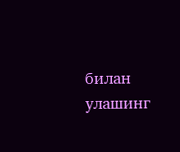билан улашинг